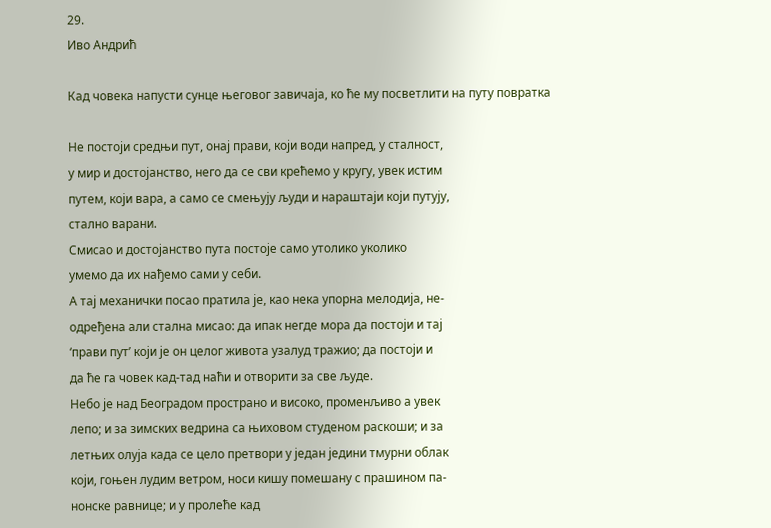29.
Иво Андрић

Кад човека напусти сунце његовог завичаја, ко ће му посветлити на путу повратка

Не постоји средњи пут, онај прави, који води напред, у сталност,
у мир и достојанство, него да се сви крећемо у кругу, увек истим
путем, који вара, а само се смењују људи и нараштаји који путују,
стално варани.
Смисао и достојанство пута постоје само утолико уколико
умемо да их нађемо сами у себи.
А тај механички посао пратила је, као нека упорна мелодија, не-
одређена али стална мисао: да ипак негде мора да постоји и тај
‘прави пут’ који је он целог живота узалуд тражио; да постоји и
да ће га човек кад-тад наћи и отворити за све људе.
Небо је над Београдом пространо и високо, променљиво а увек
лепо; и за зимских ведрина са њиховом студеном раскоши; и за
летњих олуја када се цело претвори у један једини тмурни облак
који, гоњен лудим ветром, носи кишу помешану с прашином па-
нонске равнице; и у пролеће кад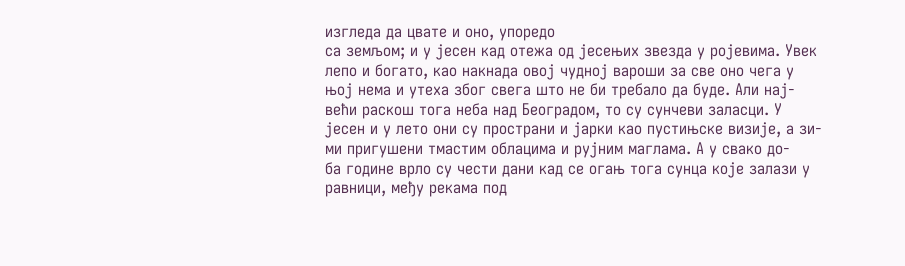изгледа да цвате и оно, упоредо
са земљом; и у јесен кад отежа од јесењих звезда у ројевима. Увек
лепо и богато, као накнада овој чудној вароши за све оно чега у
њој нема и утеха због свега што не би требало да буде. Али нај-
већи раскош тога неба над Београдом, то су сунчеви заласци. У
јесен и у лето они су пространи и јарки као пустињске визије, а зи-
ми пригушени тмастим облацима и рујним маглама. А у свако до-
ба године врло су чести дани кад се огањ тога сунца које залази у
равници, међу рекама под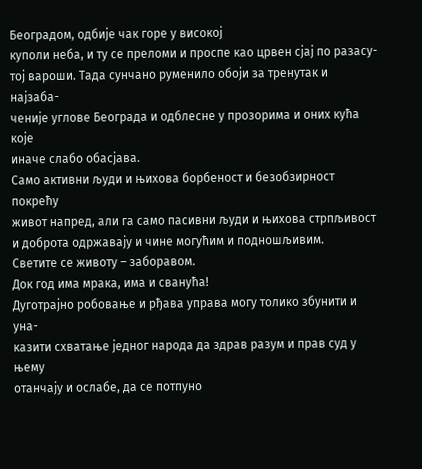Београдом, одбије чак горе у високој
куполи неба, и ту се преломи и проспе као црвен сјај по разасу-
тој вароши. Тада сунчано руменило обоји за тренутак и најзаба-
ченије углове Београда и одблесне у прозорима и оних кућа које
иначе слабо обасјава.
Само активни људи и њихова борбеност и безобзирност покрећу
живот напред, али га само пасивни људи и њихова стрпљивост
и доброта одржавају и чине могућим и подношљивим.
Светите се животу – заборавом.
Док год има мрака, има и сванућа!
Дуготрајно робовање и рђава управа могу толико збунити и уна-
казити схватање једног народа да здрав разум и прав суд у њему
отанчају и ослабе, да се потпуно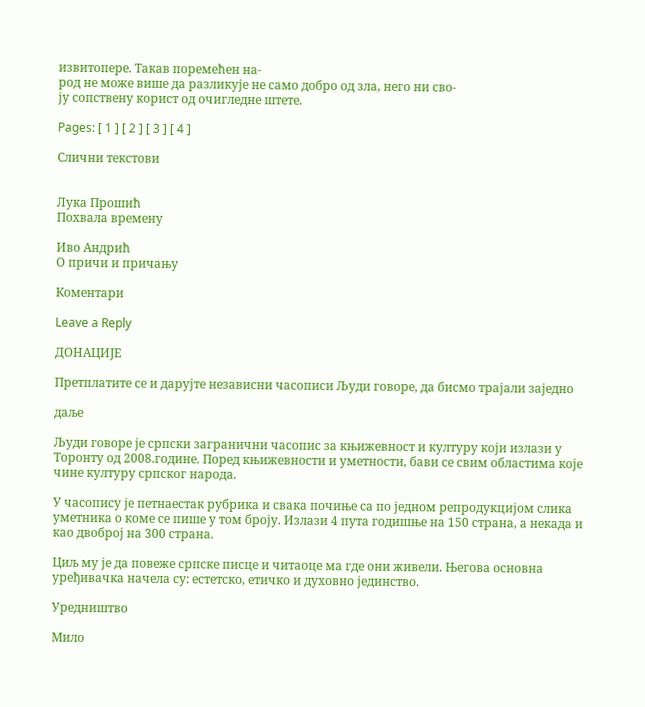извитопере. Такав поремећен на-
род не може више да разликује не само добро од зла, него ни сво-
ју сопствену корист од очигледне штете.

Pages: [ 1 ] [ 2 ] [ 3 ] [ 4 ]

Слични текстови


Лука Прошић
Похвала времену

Иво Андрић
О причи и причању

Коментари

Leave a Reply

ДОНАЦИЈЕ

Претплатите се и дарујте независни часописи Људи говоре, да бисмо трајали заједно

даље

Људи говоре је српски загранични часопис за књижевност и културу који излази у Торонту од 2008.године. Поред књижевности и уметности, бави се свим областима које чине културу српског народа.

У часопису је петнаестак рубрика и свака почиње са по једном репродукцијом слика уметника о коме се пише у том броју. Излази 4 пута годишње на 150 страна, а некада и као двоброј на 300 страна.

Циљ му је да повеже српске писце и читаоце ма где они живели. Његова основна уређивачка начела су: естетско, етичко и духовно јединство.

Уредништво

Мило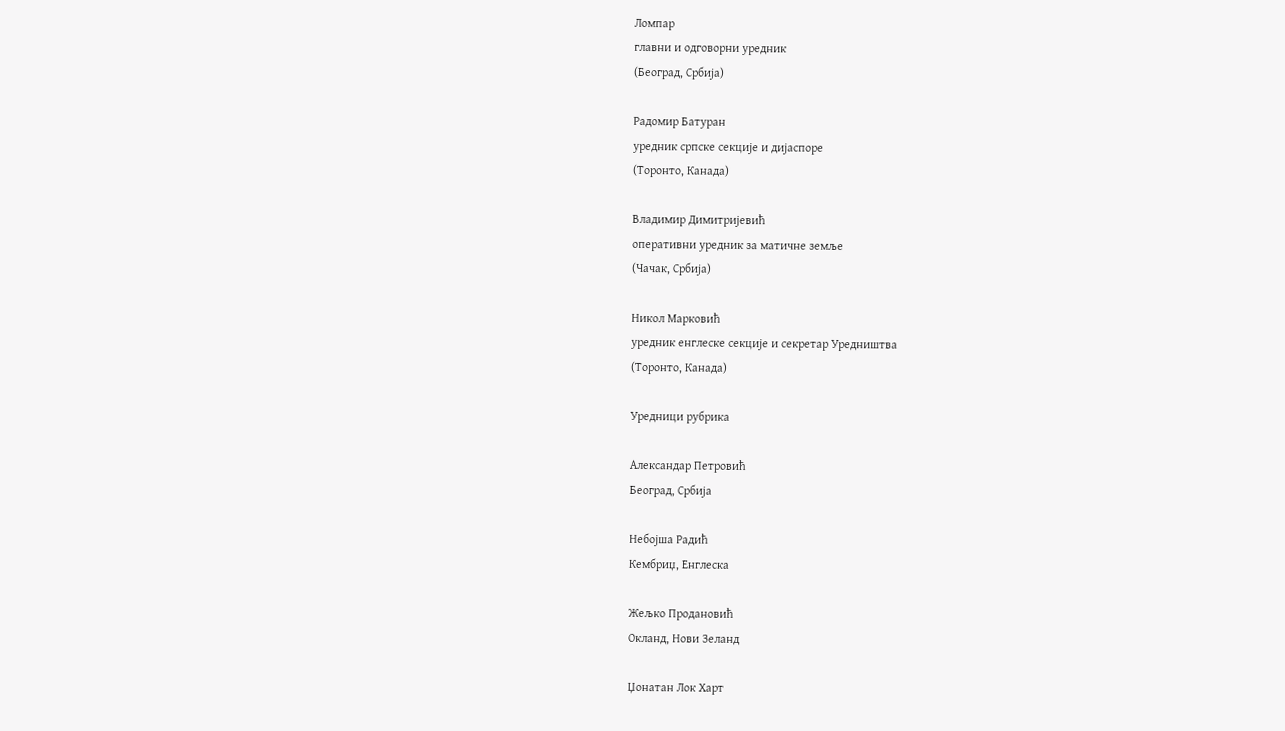Ломпар
главни и одговорни уредник
(Београд, Србија)

Радомир Батуран
уредник српске секције и дијаспоре
(Торонто, Канада)

Владимир Димитријевић
оперативни уредник за матичне земље
(Чачак, Србија)

Никол Марковић
уредник енглеске секције и секретар Уредништва
(Торонто, Канада)

Уредници рубрика

Александар Петровић
Београд, Србија

Небојша Радић
Кембриџ, Енглеска

Жељко Продановић
Окланд, Нови Зеланд

Џонатан Лок Харт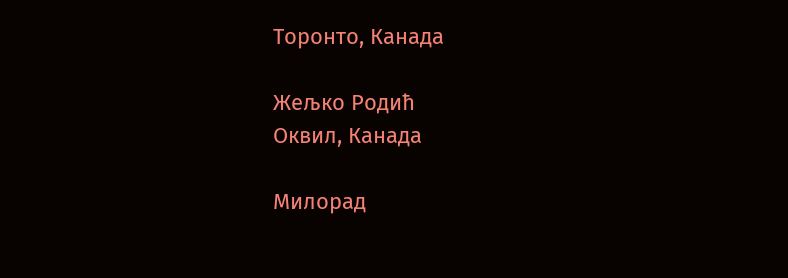Торонто, Канада

Жељко Родић
Оквил, Канада

Милорад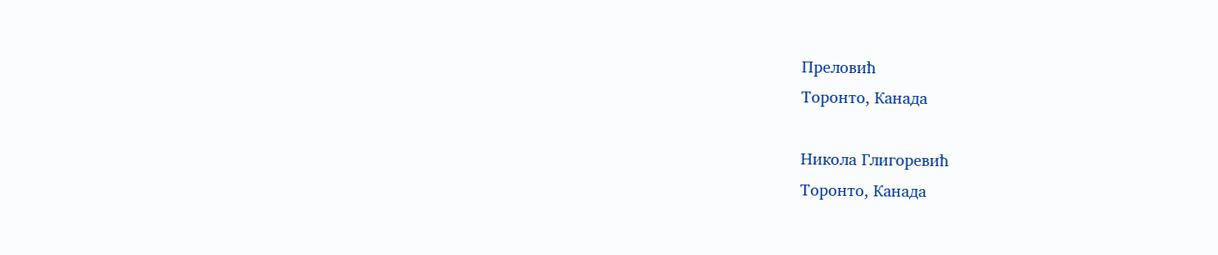Преловић
Торонто, Канада

Никола Глигоревић
Торонто, Канада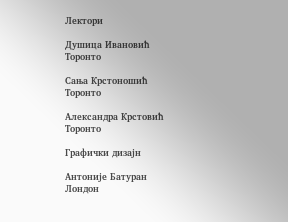Лектори

Душица Ивановић
Торонто

Сања Крстоношић
Торонто

Александра Крстовић
Торонто

Графички дизајн

Антоније Батуран
Лондон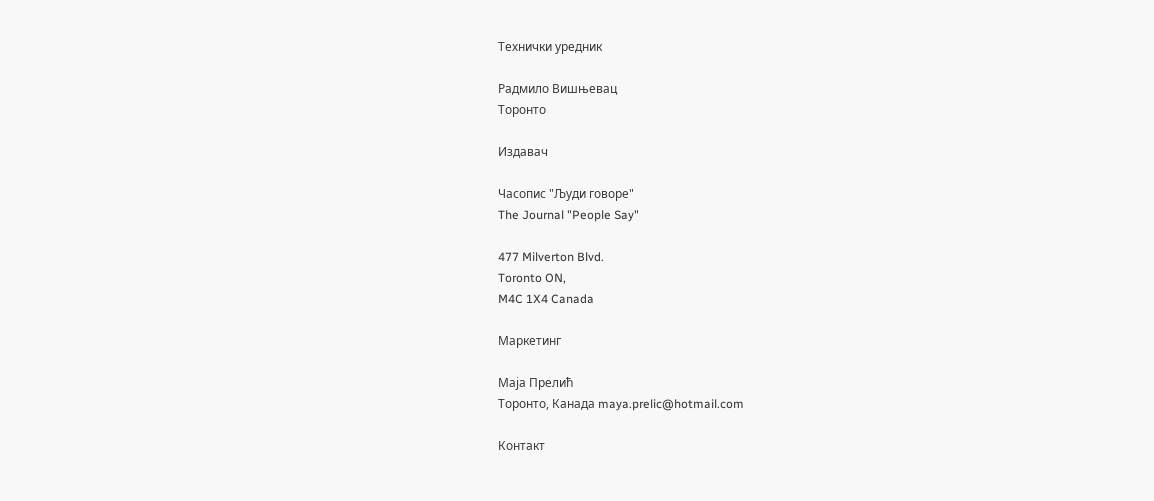Технички уредник

Радмило Вишњевац
Торонто

Издавач

Часопис "Људи говоре"
The Journal "People Say"

477 Milverton Blvd.
Toronto ON,
M4C 1X4 Canada

Маркетинг

Маја Прелић
Торонто, Канада maya.prelic@hotmail.com

Контакт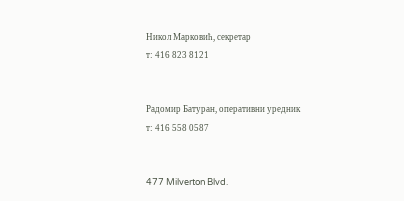Никол Марковић, секретар
т: 416 823 8121


Радомир Батуран, oперативни уредник
т: 416 558 0587


477 Milverton Blvd.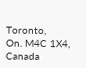Toronto,
On. M4C 1X4, Canada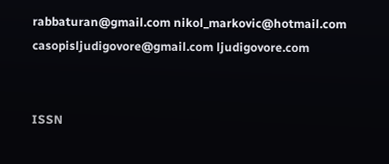rabbaturan@gmail.com nikol_markovic@hotmail.com casopisljudigovore@gmail.com ljudigovore.com


ISSN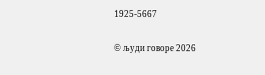1925-5667

© људи говоре 2026